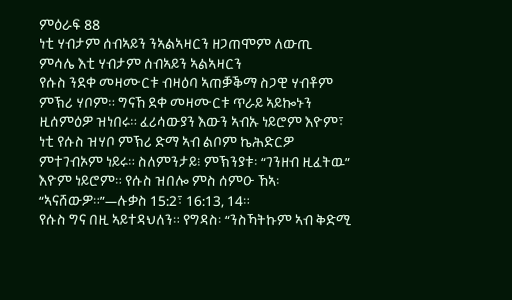ምዕራፍ 88
ነቲ ሃብታም ሰብኣይን ንኣልኣዛርን ዘጋጠሞም ለውጢ
ምሳሌ እቲ ሃብታም ሰብኣይን ኣልኣዛርን
የሱስ ንደቀ መዛሙርቱ ብዛዕባ ኣጠቓቕማ ስጋዊ ሃብቶም ምኽሪ ሃቦም። ግናኸ ደቀ መዛሙርቱ ጥራይ ኣይኰኑን ዚሰምዕዎ ዝነበሩ። ፈሪሳውያን እውን ኣብኡ ነይሮም እዮም፣ ነቲ የሱስ ዝሃቦ ምኽሪ ድማ ኣብ ልቦም ኬሕድርዎ ምተገብኦም ነይሩ። ስለምንታይ፧ ምኽንያቱ፡ “ገንዘብ ዚፈትዉ” እዮም ነይሮም። የሱስ ዝበሎ ምስ ሰምዑ ኸኣ፡ “ኣናሸውዎ።”—ሉቃስ 15:2፣ 16:13, 14።
የሱስ ግና በዚ ኣይተዳህለን። የግዳስ፡ “ንስኻትኩም ኣብ ቅድሚ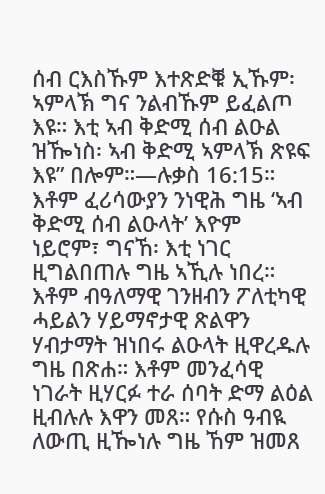ሰብ ርእስኹም እተጽድቑ ኢኹም፡ ኣምላኽ ግና ንልብኹም ይፈልጦ እዩ። እቲ ኣብ ቅድሚ ሰብ ልዑል ዝዀነስ፡ ኣብ ቅድሚ ኣምላኽ ጽዩፍ እዩ” በሎም።—ሉቃስ 16:15።
እቶም ፈሪሳውያን ንነዊሕ ግዜ ‘ኣብ ቅድሚ ሰብ ልዑላት’ እዮም ነይሮም፣ ግናኸ፡ እቲ ነገር ዚግልበጠሉ ግዜ ኣኺሉ ነበረ። እቶም ብዓለማዊ ገንዘብን ፖለቲካዊ ሓይልን ሃይማኖታዊ ጽልዋን ሃብታማት ዝነበሩ ልዑላት ዚዋረዱሉ ግዜ በጽሐ። እቶም መንፈሳዊ ነገራት ዚሃርፉ ተራ ሰባት ድማ ልዕል ዚብሉሉ እዋን መጸ። የሱስ ዓብዪ ለውጢ ዚዀነሉ ግዜ ኸም ዝመጸ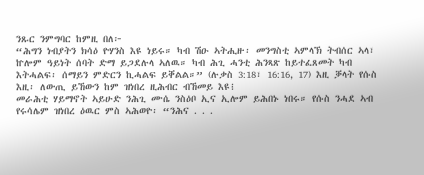ንጹር ንምግባር ከምዚ በለ፦
“ሕግን ነብያትን ክሳዕ ዮሃንስ እዩ ነይሩ። ካብ ሽዑ ኣትሒዙ፡ መንግስቲ ኣምላኽ ትብሰር ኣላ፣ ኵሎም ዓይነት ሰባት ድማ ይጋደሉላ ኣለዉ። ካብ ሕጊ ሓንቲ ሕንጻጽ ከይተፈጸመት ካብ እትሓልፍ፡ ሰማይን ምድርን ኪሓልፍ ይቐልል።” (ሉቃስ 3:18፣ 16:16, 17) እዚ ቓላት የሱስ እዚ፡ ለውጢ ይኸውን ከም ዝነበረ ዚሕብር ብኸመይ እዩ፧
መራሕቲ ሃይማኖት ኣይሁድ ንሕጊ ሙሴ ንስዕቦ ኢና ኢሎም ይሕበኑ ነበሩ። የሱስ ንሓደ ኣብ የሩሳሌም ዝነበረ ዕዉር ምስ ኣሕወዮ፡ “ንሕና . . .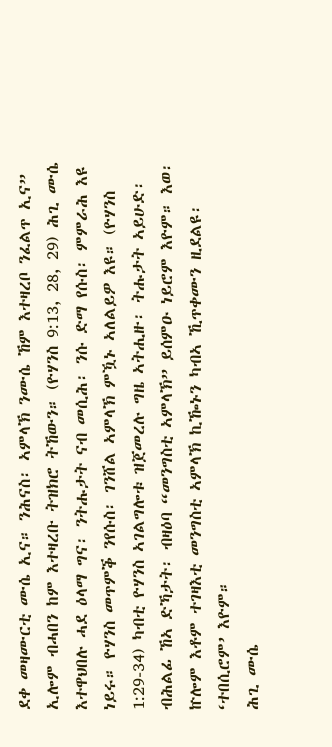ደቀ መዛሙርቲ ሙሴ ኢና። ንሕናስ፡ ኣምላኽ ንሙሴ ኸም እተዛረቦ ንፈልጥ ኢና” ኢሎም ብሓበን ከም እተዛረቡ ትዝክሮ ትኸውን። (ዮሃንስ 9:13, 28, 29) ሕጊ ሙሴ እተዋህበሉ ሓደ ዕላማ ግና፡ ንትሑታት ናብ መሲሕ፡ ንሱ ድማ የሱስ፡ ምምራሕ እዩ ነይሩ። ዮሃንስ መጥምቕ ንየሱስ፡ ገንሸል ኣምላኽ ምዃኑ ኣለልይዎ እዩ። (ዮሃንስ 1:29-34) ካብቲ ዮሃንስ ኣገልግሎቱ ዝጀመረሉ ግዜ ኣትሒዙ፡ ትሑታት ኣይሁድ፡ ብሕልፊ ኸኣ ድኻታት፡ ብዛዕባ “መንግስቲ ኣምላኽ” ይሰምዑ ነይሮም እዮም። እወ፡ ኵሎም እቶም ተገዛእቲ መንግስቲ ኣምላኽ ኪዀኑን ካብኣ ኺጥቀሙን ዚደልዩ፡ ‘ተበሲሮም’ እዮም።
ሕጊ ሙሴ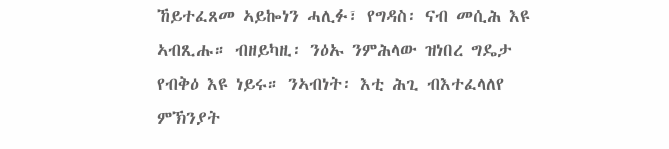ኸይተፈጸመ ኣይኰነን ሓሊፉ፣ የግዳስ፡ ናብ መሲሕ እዩ ኣብጺሑ። ብዘይካዚ፡ ንዕኡ ንምሕላው ዝነበረ ግዴታ የብቅዕ እዩ ነይሩ። ንኣብነት፡ እቲ ሕጊ ብእተፈላለየ ምኽንያት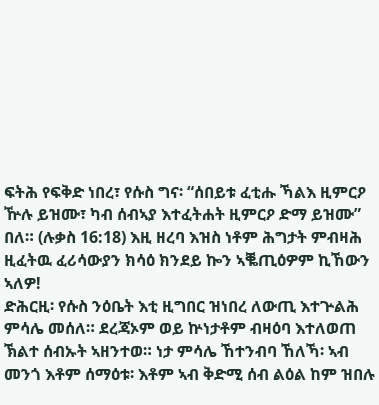ፍትሕ የፍቅድ ነበረ፣ የሱስ ግና፡ “ሰበይቱ ፈቲሑ ኻልእ ዚምርዖ ዅሉ ይዝሙ፣ ካብ ሰብኣያ እተፈትሐት ዚምርዖ ድማ ይዝሙ” በለ። (ሉቃስ 16:18) እዚ ዘረባ እዝስ ነቶም ሕግታት ምብዛሕ ዚፈትዉ ፈሪሳውያን ክሳዕ ክንደይ ኰን ኣቘጢዕዎም ኪኸውን ኣለዎ!
ድሕርዚ፡ የሱስ ንዕቤት እቲ ዚግበር ዝነበረ ለውጢ እተጕልሕ ምሳሌ መሰለ። ደረጃኦም ወይ ኵነታቶም ብዛዕባ እተለወጠ ኽልተ ሰብኡት ኣዘንተወ። ነታ ምሳሌ ኸተንብባ ኸለኻ፡ ኣብ መንጎ እቶም ሰማዕቱ፡ እቶም ኣብ ቅድሚ ሰብ ልዕል ከም ዝበሉ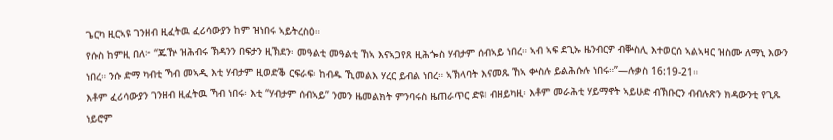ጌርካ ዚርኣዩ ገንዘብ ዚፈትዉ ፈሪሳውያን ከም ዝነበሩ ኣይትረስዕ።
የሱስ ከምዚ በለ፦ “ጁዅ ዝሕብሩ ኽዳንን በፍታን ዚኽደን፡ መዓልቲ መዓልቲ ኸኣ እናኣጋየጸ ዚሕጐስ ሃብታም ሰብኣይ ነበረ። ኣብ ኣፍ ደጊኡ ዜንብርዎ ብቝስሊ እተወርሰ ኣልኣዛር ዝስሙ ለማኒ እውን ነበረ። ንሱ ድማ ካብቲ ኻብ መኣዲ እቲ ሃብታም ዚወድቕ ርፍራፍ፡ ከብዱ ኺመልእ ሃረር ይብል ነበረ። ኣኽላባት እናመጹ ኸኣ ቍስሉ ይልሕሱሉ ነበሩ።”—ሉቃስ 16:19-21።
እቶም ፈሪሳውያን ገንዘብ ዚፈትዉ ኻብ ነበሩ፡ እቲ “ሃብታም ሰብኣይ” ንመን ዜመልክት ምንባሩስ ዜጠራጥር ድዩ፧ ብዘይካዚ፡ እቶም መራሕቲ ሃይማኖት ኣይሁድ ብኽቡርን ብብሉጽን ክዳውንቲ የጊጹ ነይሮም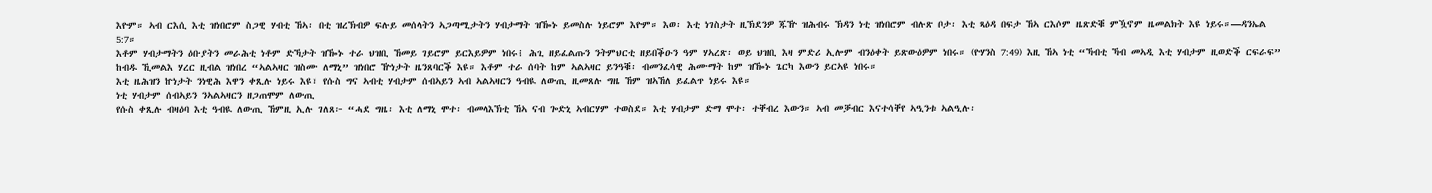እዮም። ኣብ ርእሲ እቲ ዝነበሮም ስጋዊ ሃብቲ ኸኣ፡ በቲ ዝረኽብዎ ፍሉይ መሰላትን ኣጋጣሚታትን ሃብታማት ዝዀኑ ይመስሉ ነይሮም እዮም። እወ፡ እቲ ነገስታት ዚኽደንዎ ጁዅ ዝሕብሩ ኽዳን ነቲ ዝነበሮም ብሉጽ ቦታ፡ እቲ ጻዕዳ በፍታ ኸኣ ርእሶም ዜጽድቑ ምዃኖም ዜመልክት እዩ ነይሩ።—ዳንኤል 5:7።
እቶም ሃብታማትን ዕቡያትን መራሕቲ ነቶም ድኻታት ዝዀኑ ተራ ህዝቢ ኸመይ ገይሮም ይርእይዎም ነበሩ፧ ሕጊ ዘይፈልጡን ንትምህርቲ ዘይበቕዑን ዓም ሃኣረጽ፡ ወይ ህዝቢ እዛ ምድሪ ኢሎም ብንዕቀት ይጽውዕዎም ነበሩ። (ዮሃንስ 7:49) እዚ ኸኣ ነቲ “ኻብቲ ኻብ መኣዲ እቲ ሃብታም ዚወድቕ ርፍራፍ” ከብዱ ኺመልእ ሃረር ዚብል ዝነበረ “ኣልኣዛር ዝስሙ ለማኒ” ዝነበሮ ዅነታት ዜንጸባርቕ እዩ። እቶም ተራ ሰባት ከም ኣልኣዛር ይንዓቑ፡ ብመንፈሳዊ ሕሙማት ከም ዝዀኑ ጌርካ እውን ይርኣዩ ነበሩ።
እቲ ዜሕዝን ኵነታት ንነዊሕ እዋን ቀጺሉ ነይሩ እዩ፣ የሱስ ግና ኣብቲ ሃብታም ሰብኣይን ኣብ ኣልኣዛርን ዓብዪ ለውጢ ዚመጸሉ ግዜ ኸም ዝኣኸለ ይፈልጥ ነይሩ እዩ።
ነቲ ሃብታም ሰብኣይን ንኣልኣዛርን ዘጋጠሞም ለውጢ
የሱስ ቀጺሉ ብዛዕባ እቲ ዓብዪ ለውጢ ኸምዚ ኢሉ ገለጸ፦ “ሓደ ግዜ፡ እቲ ለማኒ ሞተ፡ ብመላእኽቲ ኸኣ ናብ ጐድኒ ኣብርሃም ተወስደ። እቲ ሃብታም ድማ ሞተ፡ ተቐብረ እውን። ኣብ መቓብር እናተሳቐየ ኣዒንቱ ኣልዒሉ፡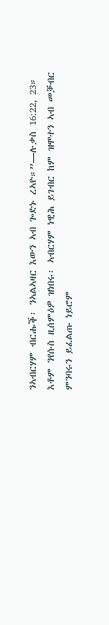ንኣብርሃም ብርሑቕ፡ ንኣልኣዛር እውን ኣብ ጐድኑ ረኣዮ።”—ሉቃስ 16:22, 23።
እቶም ንየሱስ ዚሰምዕዎ ዝነበሩ፡ ኣብርሃም ነዊሕ ይገብር ከም ዝሞተን ኣብ መቓብር ምንባሩን ይፈልጡ ነይሮም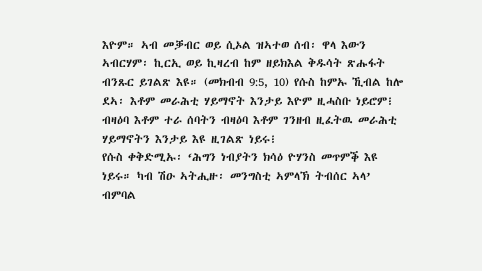እዮም። ኣብ መቓብር ወይ ሲኦል ዝኣተወ ሰብ፡ ዋላ እውን ኣብርሃም፡ ኪርኢ ወይ ኪዛረብ ከም ዘይክእል ቅዱሳት ጽሑፋት ብንጹር ይገልጽ እዩ። (መክብብ 9:5, 10) የሱስ ከምኡ ኺብል ከሎ ደኣ፡ እቶም መራሕቲ ሃይማኖት እንታይ እዮም ዚሓስቡ ነይሮም፧ ብዛዕባ እቶም ተራ ሰባትን ብዛዕባ እቶም ገንዘብ ዚፈትዉ መራሕቲ ሃይማኖትን እንታይ እዩ ዚገልጽ ነይሩ፧
የሱስ ቀቅድሚኡ፡ ‘ሕግን ነብያትን ክሳዕ ዮሃንስ መጥምቕ እዩ ነይሩ። ካብ ሽዑ ኣትሒዙ፡ መንግስቲ ኣምላኽ ትብሰር ኣላ’ ብምባል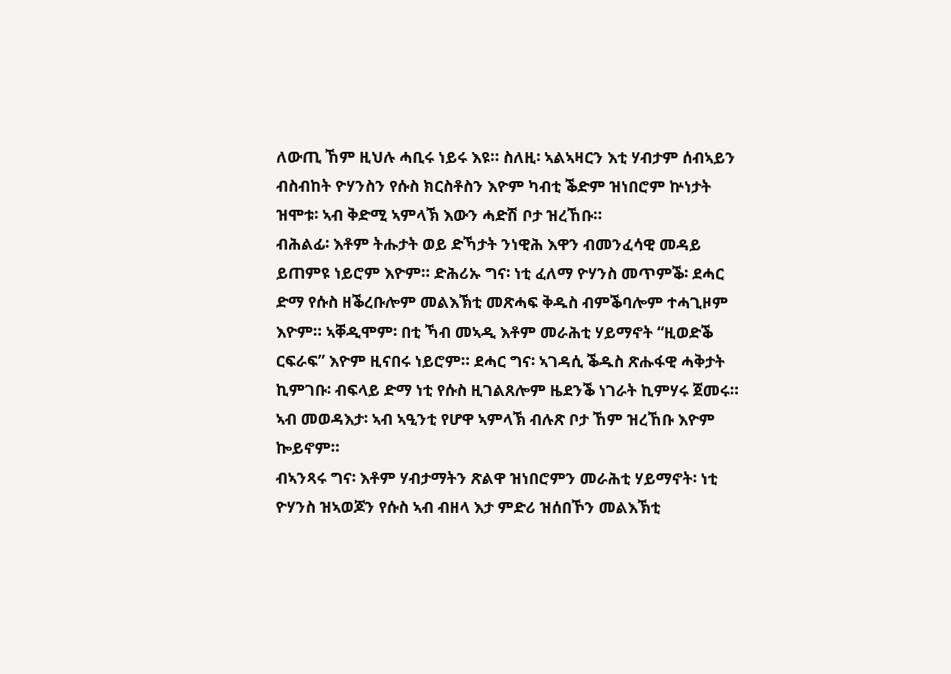ለውጢ ኸም ዚህሉ ሓቢሩ ነይሩ እዩ። ስለዚ፡ ኣልኣዛርን እቲ ሃብታም ሰብኣይን ብስብከት ዮሃንስን የሱስ ክርስቶስን እዮም ካብቲ ቕድም ዝነበሮም ኵነታት ዝሞቱ፡ ኣብ ቅድሚ ኣምላኽ እውን ሓድሽ ቦታ ዝረኸቡ።
ብሕልፊ፡ እቶም ትሑታት ወይ ድኻታት ንነዊሕ እዋን ብመንፈሳዊ መዳይ ይጠምዩ ነይሮም እዮም። ድሕሪኡ ግና፡ ነቲ ፈለማ ዮሃንስ መጥምቕ፡ ደሓር ድማ የሱስ ዘቕረቡሎም መልእኽቲ መጽሓፍ ቅዱስ ብምቕባሎም ተሓጊዞም እዮም። ኣቐዲሞም፡ በቲ ኻብ መኣዲ እቶም መራሕቲ ሃይማኖት “ዚወድቕ ርፍራፍ” እዮም ዚናበሩ ነይሮም። ደሓር ግና፡ ኣገዳሲ ቕዱስ ጽሑፋዊ ሓቅታት ኪምገቡ፡ ብፍላይ ድማ ነቲ የሱስ ዚገልጸሎም ዜደንቕ ነገራት ኪምሃሩ ጀመሩ። ኣብ መወዳእታ፡ ኣብ ኣዒንቲ የሆዋ ኣምላኽ ብሉጽ ቦታ ኸም ዝረኸቡ እዮም ኰይኖም።
ብኣንጻሩ ግና፡ እቶም ሃብታማትን ጽልዋ ዝነበሮምን መራሕቲ ሃይማኖት፡ ነቲ ዮሃንስ ዝኣወጆን የሱስ ኣብ ብዘላ እታ ምድሪ ዝሰበኾን መልእኽቲ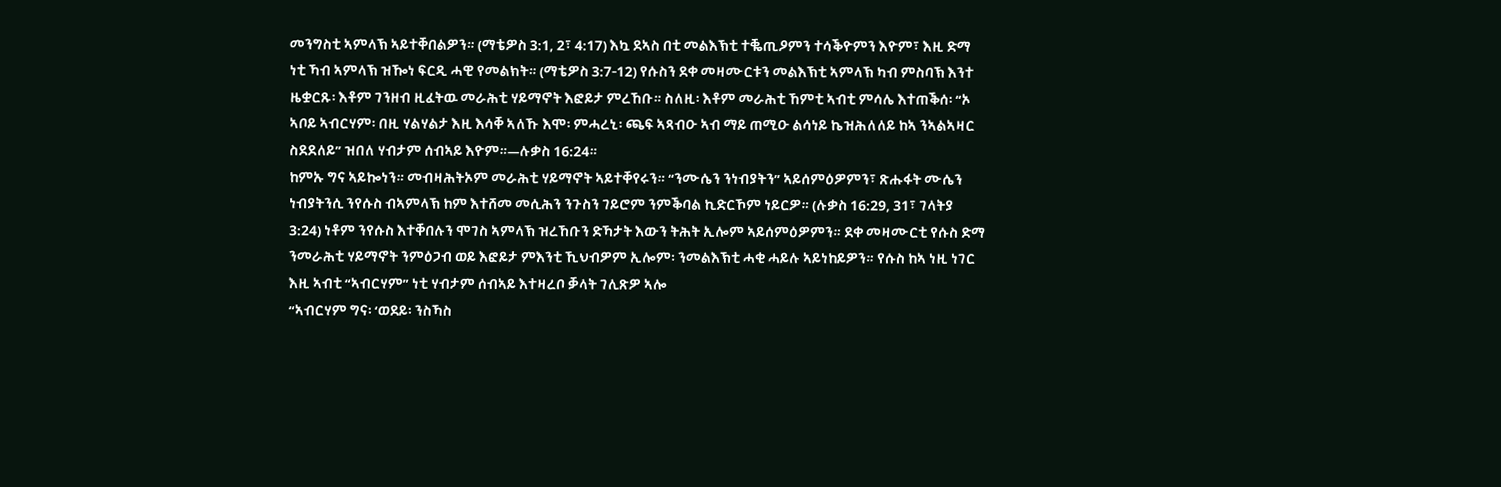መንግስቲ ኣምላኽ ኣይተቐበልዎን። (ማቴዎስ 3:1, 2፣ 4:17) እኳ ደኣስ በቲ መልእኽቲ ተቘጢዖምን ተሳቕዮምን እዮም፣ እዚ ድማ ነቲ ኻብ ኣምላኽ ዝዀነ ፍርዲ ሓዊ የመልክት። (ማቴዎስ 3:7-12) የሱስን ደቀ መዛሙርቱን መልእኽቲ ኣምላኽ ካብ ምስባኽ እንተ ዜቋርጹ፡ እቶም ገንዘብ ዚፈትዉ መራሕቲ ሃይማኖት እፎይታ ምረኸቡ። ስለዚ፡ እቶም መራሕቲ ኸምቲ ኣብቲ ምሳሌ እተጠቕሰ፡ “ኦ ኣቦይ ኣብርሃም፡ በዚ ሃልሃልታ እዚ እሳቐ ኣለኹ እሞ፡ ምሓረኒ፡ ጫፍ ኣጻብዑ ኣብ ማይ ጠሚዑ ልሳነይ ኬዝሕለለይ ከኣ ንኣልኣዛር ስደደለይ” ዝበለ ሃብታም ሰብኣይ እዮም።—ሉቃስ 16:24።
ከምኡ ግና ኣይኰነን። መብዛሕትኦም መራሕቲ ሃይማኖት ኣይተቐየሩን። “ንሙሴን ንነብያትን” ኣይሰምዕዎምን፣ ጽሑፋት ሙሴን ነብያትንሲ ንየሱስ ብኣምላኽ ከም እተሸመ መሲሕን ንጉስን ገይሮም ንምቕባል ኪድርኾም ነይርዎ። (ሉቃስ 16:29, 31፣ ገላትያ 3:24) ነቶም ንየሱስ እተቐበሉን ሞገስ ኣምላኽ ዝረኸቡን ድኻታት እውን ትሕት ኢሎም ኣይሰምዕዎምን። ደቀ መዛሙርቲ የሱስ ድማ ንመራሕቲ ሃይማኖት ንምዕጋብ ወይ እፎይታ ምእንቲ ኺህብዎም ኢሎም፡ ንመልእኽቲ ሓቂ ሓይሉ ኣይነከይዎን። የሱስ ከኣ ነዚ ነገር እዚ ኣብቲ “ኣብርሃም” ነቲ ሃብታም ሰብኣይ እተዛረቦ ቓላት ገሊጽዎ ኣሎ
“ኣብርሃም ግና፡ ‘ወደይ፡ ንስኻስ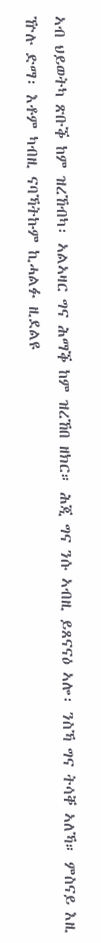ኣብ ህይወትካ ጽቡቕ ከም ዝረኸብካ፡ ኣልኣዛር ግና ሕማቕ ከም ዝረኸበ ዘክር። ሕጂ ግና ንሱ ኣብዚ ይጸናናዕ ኣሎ፡ ንስኻ ግና ትሳቐ ኣለኻ። ምስናይ እዚ ዅሉ ድማ፡ እቶም ካብዚ ናባኻትኩም ኪሓልፉ ዚደልዩ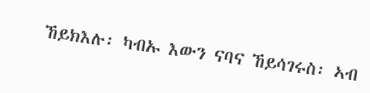ኸይክእሉ፡ ካብኡ እውን ናባና ኸይሳገሩስ፡ ኣብ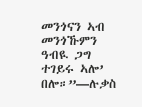መንጎናን ኣብ መንጎኹምን ዓብዪ ጋግ ተገይሩ ኣሎ’ በሎ።”—ሉቃስ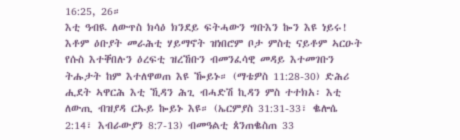16:25, 26።
እቲ ዓብዪ ለውጥስ ክሳዕ ክንደይ ፍትሓውን ግቡእን ኰን እዩ ነይሩ! እቶም ዕቡያት መራሕቲ ሃይማኖት ዝነበሮም ቦታ ምስቲ ናይቶም ኣርዑት የሱስ እተቐበሉን ዕረፍቲ ዝረኸቡን ብመንፈሳዊ መዳይ እተመገቡን ትሑታት ከም እተለዋወጠ እዩ ዀይኑ። (ማቴዎስ 11:28-30) ድሕሪ ሒደት ኣዋርሕ እቲ ኺዳን ሕጊ ብሓድሽ ኪዳን ምስ ተተክአ፡ እቲ ለውጢ ብዝያዳ ርኡይ ኰይኑ እዩ። (ኤርምያስ 31:31-33፣ ቈሎሴ 2:14፣ እብራውያን 8:7-13) ብመዓልቲ ጰንጠቈስጠ 33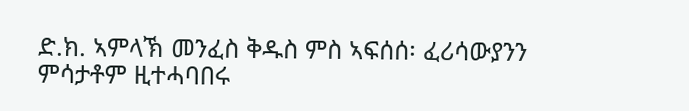ድ.ክ. ኣምላኽ መንፈስ ቅዱስ ምስ ኣፍሰሰ፡ ፈሪሳውያንን ምሳታቶም ዚተሓባበሩ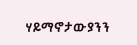ሃይማኖታውያንን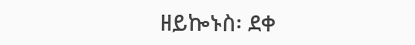ዘይኰኑስ፡ ደቀ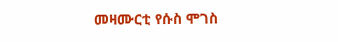መዛሙርቲ የሱስ ሞገስ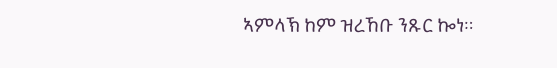ኣምላኽ ከም ዝረኸቡ ንጹር ኰነ።